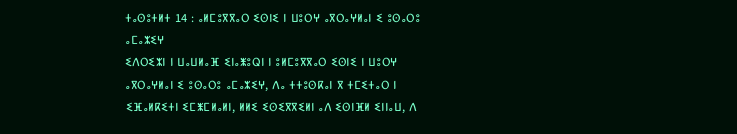ⵜⴰⵙⵓⵜⵍⵜ 14 : ⴰⵍⵎⵓⴳⴳⴰⵔ ⵉⵙⵏⵉ ⵏ ⵡⵓⵔⵖ ⴰⴳⵔⴰⵖⵍⴰⵏ ⵉ ⵓⵙⴰⵔⵓ ⴰⵎⴰⵣⵉⵖ
ⵉⴷⵔⵉⵣⵏ ⵏ ⵡⴰⵡⵍⴰⴼ ⵉⵏⴰⵥⵓⵕⵏ ⵏ ⵓⵍⵎⵓⴳⴳⴰⵔ ⵉⵙⵏⵉ ⵏ ⵡⵓⵔⵖ ⴰⴳⵔⴰⵖⵍⴰⵏ ⵉ ⵓⵙⴰⵔⵓ ⴰⵎⴰⵣⵉⵖ, ⴷⴰ ⵜⵜⵓⵙⴽⴰⵏ ⴳ ⵜⵎⵉⵜⴰⵔ ⵏ ⵉⴼⴰⵍⴽⵉⵜⵏ ⵉⵎⵥⵎⵍⴰⵍⵏ, ⵍⵍⵉ ⵉⵙⵉⴳⴳⵉⵍⵏ ⴰⴷ ⵉⵙⵏⴼⵍ ⵉⵏⵏⴰⵡ, ⴷ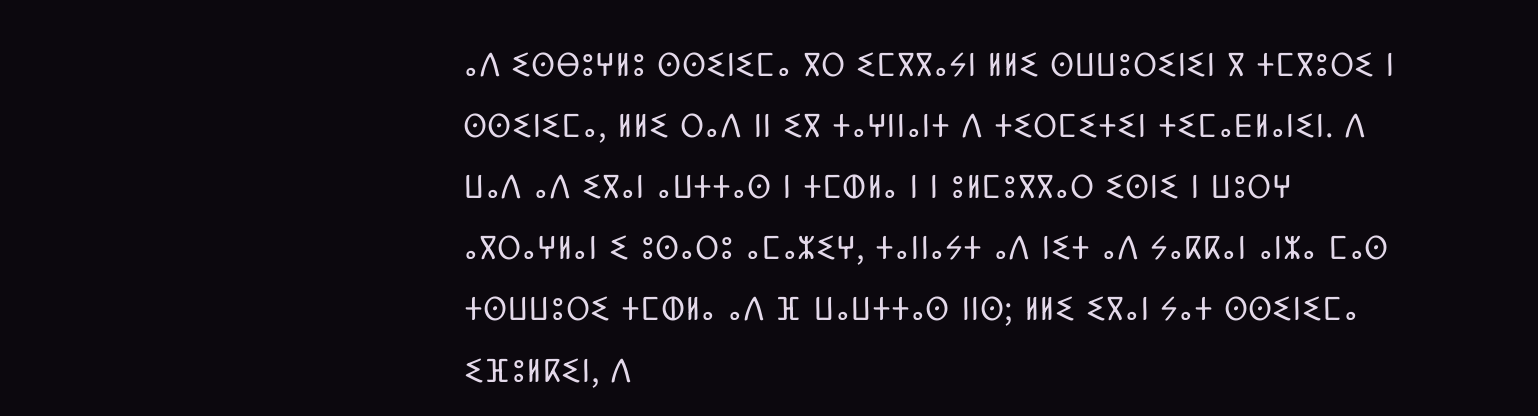ⴰⴷ ⵉⵙⴱⵓⵖⵍⵓ ⵙⵙⵉⵏⵉⵎⴰ ⴳⵔ ⵉⵎⴳⴳⴰⵢⵏ ⵍⵍⵉ ⵙⵡⵡⵓⵔⵉⵏⵉⵏ ⴳ ⵜⵎⴳⵓⵔⵉ ⵏ ⵙⵙⵉⵏⵉⵎⴰ, ⵍⵍⵉ ⵔⴰⴷ ⵏⵏ ⵉⴳ ⵜⴰⵖⵏⵏⴰⵏⵜ ⴷ ⵜⵉⵔⵎⵉⵜⵉⵏ ⵜⵉⵎⴰⴹⵍⴰⵏⵉⵏ. ⴷ ⵡⴰⴷ ⴰⴷ ⵉⴳⴰⵏ ⴰⵡⵜⵜⴰⵙ ⵏ ⵜⵎⵀⵍⴰ ⵏ ⵏ ⵓⵍⵎⵓⴳⴳⴰⵔ ⵉⵙⵏⵉ ⵏ ⵡⵓⵔⵖ ⴰⴳⵔⴰⵖⵍⴰⵏ ⵉ ⵓⵙⴰⵔⵓ ⴰⵎⴰⵣⵉⵖ, ⵜⴰⵏⵏⴰⵢⵜ ⴰⴷ ⵏⵉⵜ ⴰⴷ ⵢⴰⴽⴽⴰⵏ ⴰⵏⵣⴰ ⵎⴰⵙ ⵜⵙⵡⵡⵓⵔⵉ ⵜⵎⵀⵍⴰ ⴰⴷ ⴼ ⵡⴰⵡⵜⵜⴰⵙ ⵏⵏⵙ; ⵍⵍⵉ ⵉⴳⴰⵏ ⵢⴰⵜ ⵙⵙⵉⵏⵉⵎⴰ ⵉⴼⵓⵍⴽⵉⵏ, ⴷ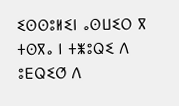ⵉⵙⵙⵓⵍⵉⵏ ⴰⵙⵡⵉⵔ ⴳ ⵜⵙⴳⴰ ⵏ ⵜⵥⵓⵕⵉ ⴷ ⵓⴹⵕⵉⵚ ⴷ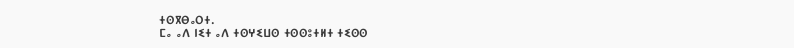ⵜⵙⴳⴱⴰⵔⵜ.
ⵎⴰ ⴰⴷ ⵏⵉⵜ ⴰⴷ ⵜⵙⵖⵉⵡⵙ ⵜⵙⵙⵓⵜⵍⵜ ⵜⵉⵙⵙ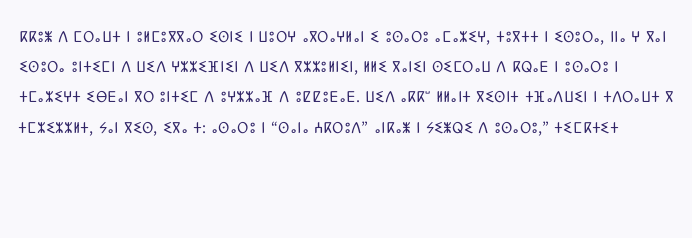ⴽⴽⵓⵥ ⴷ ⵎⵔⴰⵡⵜ ⵏ ⵓⵍⵎⵓⴳⴳⴰⵔ ⵉⵙⵏⵉ ⵏ ⵡⵓⵔⵖ ⴰⴳⵔⴰⵖⵍⴰⵏ ⵉ ⵓⵙⴰⵔⵓ ⴰⵎⴰⵣⵉⵖ, ⵜⵓⴳⵜⵜ ⵏ ⵉⵙⵓⵔⴰ, ⵏⵏⴰ ⵖ ⴳⴰⵏ ⵉⵙⵓⵔⴰ ⵓⵏⵜⵉⵎⵏ ⴷ ⵡⵉⴷ ⵖⵣⵣⵉⴼⵏⵉⵏ ⴷ ⵡⵉⴷ ⴳⵣⵣⵓⵍⵏⵉⵏ, ⵍⵍⵉ ⴳⴰⵏⵉⵏ ⵙⵉⵎⵔⴰⵡ ⴷ ⴽⵕⴰⴹ ⵏ ⵓⵙⴰⵔⵓ ⵏ ⵜⵎⴰⵣⵉⵖⵜ ⵉⴱⴹⴰⵏ ⴳⵔ ⵓⵏⵜⵉⵎ ⴷ ⵓⵖⵣⵣⴰⴼ ⴷ ⵓⵇⵇⵓⴹⴰⴹ. ⵡⵉⴷ ⴰⴽⴽⵯ ⵍⵍⴰⵏⵜ ⴳⵉⵙⵏⵜ ⵜⴼⴰⴷⵡⵉⵏ ⵏ ⵜⴷⵔⴰⵡⵜ ⴳ ⵜⵎⵣⵉⵣⵣⵍⵜ, ⵢⴰⵏ ⴳⵉⵙ, ⵉⴳⴰ ⵜ: ⴰⵙⴰⵔⵓ ⵏ “ⵙⴰⵏⴰ ⵄⴽⵔⵓⴷ” ⴰⵏⴽⴰⵥ ⵏ ⵢⵉⵥⵕⵉ ⴷ ⵓⵙⴰⵔⵓ,” ⵜⵉⵎⴽⵜⵉⵜ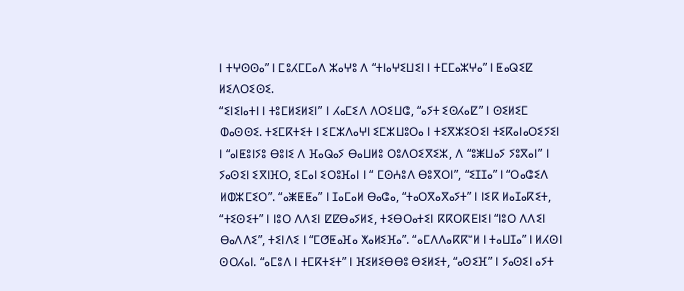ⵏ ⵜⵖⵙⵙⴰ” ⵏ ⵎⵓⵃⵎⵎⴰⴷ ⵣⴰⵖⵓ ⴷ “ⵜⵏⴰⵖⵉⵡⵉⵏ ⵏ ⵜⵎⵎⴰⵣⵖⴰ” ⵏ ⵟⴰⵕⵉⵇ ⵍⵉⴷⵔⵉⵙⵉ.
“ⵉⵏⵉⵏⴰⵜⵏ ⵏ ⵜⵓⵎⵍⵉⵍⵉⵏ” ⵏ ⵃⴰⵎⵉⴷ ⴷⵔⵉⵡⵛ, “ⴰⵢⵜ ⵉⵙⵃⴰⵇ” ⵏ ⵙⵉⵍⵉⵎ ⵀⴰⵙⵙⵉ. ⵜⵉⵎⴽⵜⵉⵜ ⵏ ⵉⵎⵣⴷⴰⵖⵏ ⵉⵎⵣⵡⵓⵔⴰ ⵏ ⵜⵉⴳⵣⵉⵔⵉⵏ ⵜⵉⴽⴰⵏⴰⵔⵉⵢⵉⵏ ⵏ “ⴰⵏⵟⵓⵏⵢⵓ ⴱⵓⵏⵉ ⴷ ⴼⴰⵕⴰⵢ ⴱⴰⵡⵍⵓ ⵔⵓⴷⵔⵉⴳⵉⵣ, ⴷ “ⵓⵥⵡⴰⵢ ⵢⵓⴳⴰⵏ” ⵏ ⵢⴰⵙⵉⵏ ⵉⴳⵏⴼⵔ, ⵉⵎⴰⵏ ⵉⵔⵓⴼⴰⵏ ⵏ “ ⵎⵙⵄⵓⴷ ⴱⵓⴳⵔⵏ”, “ⵉⵊⵊⴰ” ⵏ “ⵔⴰⵛⵉⴷ ⵍⵀⵣⵎⵉⵔ”. “ⴰⵥⵟⵟⴰ” ⵏ ⵊⴰⵎⴰⵍ ⴱⴰⵛⴰ, “ⵜⴰⵔⴳⴰⴳⴰⵢⵜ” ⵏ ⵏⵉⴽ ⵍⴰⵊⴰⴽⵉⵜ, “ⵜⵉⵙⵉⵜ” ⵏ ⵏⵓⵔ ⴷⴷⵉⵏ ⵇⵇⴱⴰⵢⵍⵉ, ⵜⵉⴱⵔⴰⵜⵉⵏ ⴽⴽⵔⴽⴹⵏⵉⵏ “ⵏⵓⵔ ⴷⴷⵉⵏ ⴱⴰⴷⴷⵉ”, ⵜⵉⵏⴷⵉ ⵏ “ⵎⵚⵟⴰⴼⴰ ⵅⴰⵍⵉⴼⴰ”. “ⴰⵎⴷⴷⴰⴽⴽⵯⵍ ⵏ ⵜⴰⵡⵊⴰ” ⵏ ⵍⵃⵙⵏ ⵙⵔⵃⴰⵏ. “ⴰⵎⵓⴷ ⵏ ⵜⵎⴽⵜⵉⵜ” ⵏ ⴼⵉⵍⵉⴱⴱⵓ ⴱⵉⵍⵉⵜ, “ⴰⵙⵉⴼ” ⵏ ⵢⴰⵙⵉⵏ ⴰⵢⵜ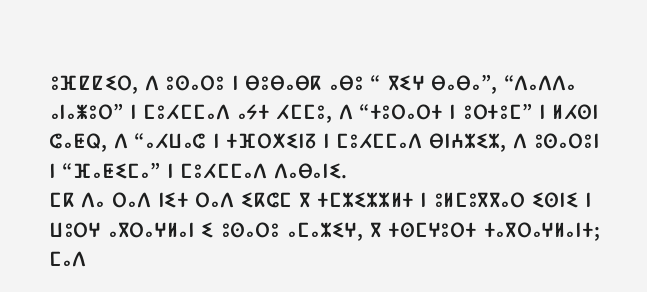ⵓⴼⵇⵇⵉⵔ, ⴷ ⵓⵙⴰⵔⵓ ⵏ ⴱⵓⴱⴰⴱⴽ ⴰⴱⵓ “ ⴳⵉⵖ ⴱⴰⴱⴰ”, “ⴷⴰⴷⴷⴰ ⴰⵏⴰⵥⵓⵔ” ⵏ ⵎⵓⵃⵎⵎⴰⴷ ⴰⵢⵜ ⵃⵎⵎⵓ, ⴷ “ⵜⵓⵔⴰⵔⵜ ⵏ ⵓⵔⵜⵓⵎ” ⵏ ⵍⵃⵙⵏ ⵛⴰⵟⵕ, ⴷ “ⴰⵃⵡⴰⵛ ⵏ ⵜⴼⵔⵅⵉⵏⵒ ⵏ ⵎⵓⵃⵎⵎⴰⴷ ⴱⵏⵄⵣⵉⵣ, ⴷ ⵓⵙⴰⵔⵓⵏ ⵏ “ⴼⴰⵟⵉⵎⴰ” ⵏ ⵎⵓⵃⵎⵎⴰⴷ ⴷⴰⴱⴰⵏⵉ.
ⵎⴽ ⴷⴰ ⵔⴰⴷ ⵏⵉⵜ ⵔⴰⴷ ⵉⴽⵛⵎ ⴳ ⵜⵎⵣⵉⵣⵣⵍⵜ ⵏ ⵓⵍⵎⵓⴳⴳⴰⵔ ⵉⵙⵏⵉ ⵏ ⵡⵓⵔⵖ ⴰⴳⵔⴰⵖⵍⴰⵏ ⵉ ⵓⵙⴰⵔⵓ ⴰⵎⴰⵣⵉⵖ, ⴳ ⵜⵙⵎⵖⵓⵔⵜ ⵜⴰⴳⵔⴰⵖⵍⴰⵏⵜ; ⵎⴰⴷ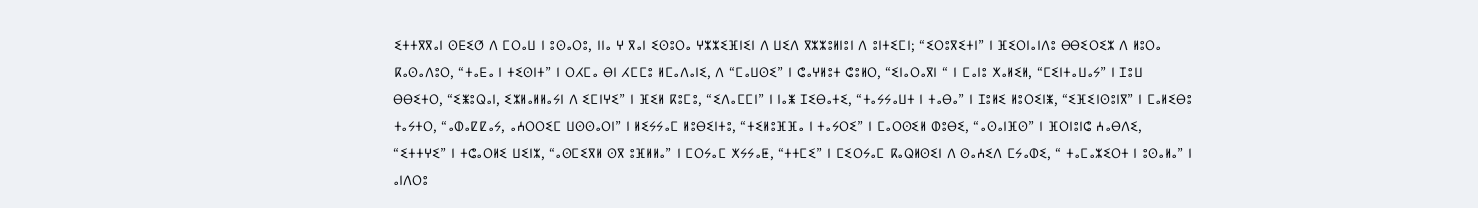ⵉⵜⵜⴳⴳⴰⵏ ⵙⴹⵉⵚ ⴷ ⵎⵔⴰⵡ ⵏ ⵓⵙⴰⵔⵓ, ⵏⵏⴰ ⵖ ⴳⴰⵏ ⵉⵙⵓⵔⴰ ⵖⵣⵣⵉⴼⵏⵉⵏ ⴷ ⵡⵉⴷ ⴳⵣⵣⵓⵍⵏⵓⵏ ⴷ ⵓⵏⵜⵉⵎⵏ; “ⵉⵔⵓⴳⵉⵜⵏ” ⵏ ⴼⵉⵔⵏⴰⵏⴷⵓ ⴱⴱⵉⵔⵉⵣ ⴷ ⵍⵓⵔⴰ ⴽⴰⵙⴰⴷⵓⵔ, “ⵜⴰⴹⴰ ⵏ ⵜⵉⵙⵏⵜ” ⵏ ⵔⵃⵎⴰ ⴱⵏ ⵃⵎⵎⵓ ⵍⵎⴰⴷⴰⵏⵉ, ⴷ “ⵎⴰⵡⵙⵉ” ⵏ ⵛⴰⵖⵍⵓⵜ ⵛⵓⵍⵔ, “ⵉⵏⴰⵔⴰⴳⵏ “ ⵏ ⵎⴰⵏⵓ ⵅⴰⵍⵉⵍ, “ⵎⵉⵏⵜⴰⵡⴰⵢ” ⵏ ⵊⵓⵡ ⴱⴱⵉⵜⵔ, “ⵉⵥⵓⵕⴰⵏ, ⵉⵣⵍⴰⵍⵍⴰⵢⵏ ⴷ ⵉⵎⵏⵖⵉ” ⵏ ⴼⵉⵍ ⴽⵓⵎⵓ, “ⵉⴷⴰⵎⵎⵏ” ⵏ ⵏⴰⵥ ⵊⵉⴱⴰⵜⵉ, “ⵜⴰⵢⵢⴰⵡⵜ ⵏ ⵜⴰⴱⴰ” ⵏ ⵊⵓⵍⵉ ⵍⵓⵔⵉⵏⵥ, “ⵉⴼⵉⵏⵙⵓⵏⴳ” ⵏ ⵎⴰⵍⵉⴱⵓ ⵜⴰⵢⵜⵔ, “ⴰⵀⴰⵇⵇⴰⵢ, ⴰⵄⵔⵔⵉⵎ ⵡⵙⵙⴰⵔⵏ” ⵏ ⵍⵉⵢⵢⴰⵎ ⵍⵓⴱⵉⵏⵜⵓ, “ⵜⵉⵍⵓⴼⴼⴰ ⵏ ⵜⴰⵢⵔⵉ” ⵏ ⵎⴰⵔⵙⵉⵍ ⵀⵓⴱⵉ, “ⴰⵙⴰⵏⴼⵙ” ⵏ ⴼⵔⵏⵓⵏⵛ ⵄⴰⴱⴷⵉ, “ⵉⵜⵜⵖⵉ” ⵏ ⵜⵛⴰⵔⵍⵉ ⵡⵉⵏⵣ, “ⴰⵙⵎⵉⴳⵍ ⵙⴳ ⵓⴼⵍⵍⴰ” ⵏ ⵎⵔⵢⴰⵎ ⵅⵢⵢⴰⵟ, “ⵜⵜⵎⵉ” ⵏ ⵎⵉⵔⵢⴰⵎ ⴽⴰⵕⵍⵙⵉⵏ ⴷ ⵙⴰⵄⵉⴷ ⵎⵢⴰⵀⵉ, “ ⵜⴰⵎⴰⵣⵉⵔⵜ ⵏ ⵓⵙⴰⵍⴰ” ⵏ ⴰⵏⴷⵔⵓ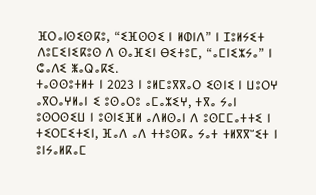ⴼⵔⴰⵏⵙⵉⵙⴽⵓ, “ⵉⴼⵙⵙⵉ ⵏ ⵍⵀⵏⴷ” ⵏ ⵊⵓⵍⵢⵉⵜ ⴷⵓⵎⵉⵏⵉⴽⵓⵙ ⴷ ⵙⴰⴼⵉⵏ ⴱⵉⵜⵓⵎ, “ⴰⵎⵏⵉⵣⵢⴰ” ⵏ ⵛⴰⴷⵉ ⵥⴰⵕⴰⴽⵉ.
ⵜⴰⵙⵙⵓⵜⵍⵜ ⵏ 2023 ⵏ ⵓⵍⵎⵓⴳⴳⴰⵔ ⵉⵙⵏⵉ ⵏ ⵡⵓⵔⵖ ⴰⴳⵔⴰⵖⵍⴰⵏ ⵉ ⵓⵙⴰⵔⵓ ⴰⵎⴰⵣⵉⵖ, ⵜⴳⴰ ⵢⴰⵏ ⵓⵙⵔⵙⵉⵡ ⵏ ⵓⵙⵏⵉⴼⵍ ⴰⴷⵍⵙⴰⵏ ⴷ ⵓⵙⵎⵎⴰⵜⵜⵉ ⵏ ⵜⵉⵔⵎⵉⵜⵉⵏ, ⴼⴰⴷ ⴰⴷ ⵜⵜⵓⵙⴽⴰ ⵢⴰⵜ ⵜⵍⴳⴳⵯⵉⵜ ⵏ ⵓⵏⵢⴰⵍⴽⴰⵎ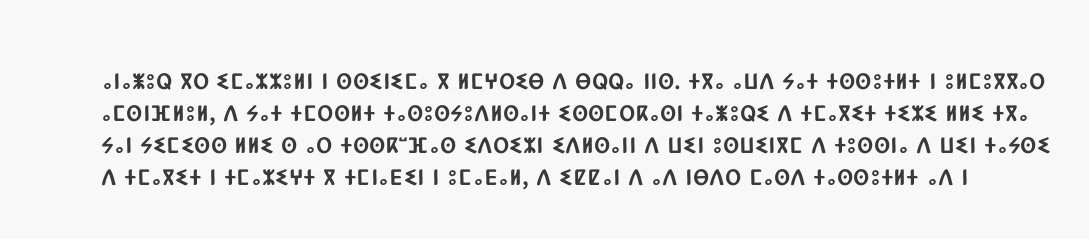ⴰⵏⴰⵥⵓⵕ ⴳⵔ ⵉⵎⴰⵣⵣⵓⵍⵏ ⵏ ⵙⵙⵉⵏⵉⵎⴰ ⴳ ⵍⵎⵖⵔⵉⴱ ⴷ ⴱⵕⵕⴰ ⵏⵏⵙ. ⵜⴳⴰ ⴰⵡⴷ ⵢⴰⵜ ⵜⵙⵙⵓⵜⵍⵜ ⵏ ⵓⵍⵎⵓⴳⴳⴰⵔ ⴰⵎⵙⵏⴼⵍⵓⵍ, ⴷ ⵢⴰⵜ ⵜⵎⵔⵙⵍⵜ ⵜⴰⵙⵓⵙⵢⵓⴷⵍⵙⴰⵏⵜ ⵉⵙⵙⵎⵔⴽⴰⵙⵏ ⵜⴰⵥⵓⵕⵉ ⴷ ⵜⵎⴰⴳⵉⵜ ⵜⵉⵣⵉ ⵍⵍⵉ ⵜⴳⴰ ⵢⴰⵏ ⵢⵉⵎⵉⵙⵙ ⵍⵍⵉ ⵙ ⴰⵔ ⵜⵙⵙⴽⵯⴼⴰⵙ ⵉⴷⵔⵉⵣⵏ ⵉⴷⵍⵙⴰⵏⵏ ⴷ ⵡⵉⵏ ⵓⵙⵡⵉⵏⴳⵎ ⴷ ⵜⵓⵙⵙⵏⴰ ⴷ ⵡⵉⵏ ⵜⴰⵢⵙⵉ ⴷ ⵜⵎⴰⴳⵉⵜ ⵏ ⵜⵎⴰⵣⵉⵖⵜ ⴳ ⵜⵎⵏⴰⴹⵉⵏ ⵏ ⵓⵎⴰⴹⴰⵍ, ⴷ ⵉⵇⵇⴰⵏ ⴷ ⴰⴷ ⵏⴱⴷⵔ ⵎⴰⵙⴷ ⵜⴰⵙⵙⵓⵜⵍⵜ ⴰⴷ ⵏ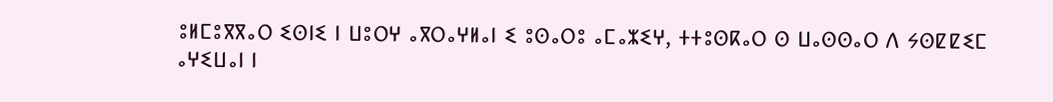ⵓⵍⵎⵓⴳⴳⴰⵔ ⵉⵙⵏⵉ ⵏ ⵡⵓⵔⵖ ⴰⴳⵔⴰⵖⵍⴰⵏ ⵉ ⵓⵙⴰⵔⵓ ⴰⵎⴰⵣⵉⵖ, ⵜⵜⵓⵙⴽⴰⵔ ⵙ ⵡⴰⵙⵙⴰⵔ ⴷ ⵢⵙⵇⵇⵉⵎ ⴰⵖⵉⵡⴰⵏ ⵏ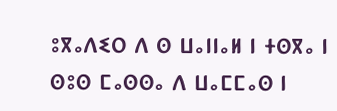ⵓⴳⴰⴷⵉⵔ ⴷ ⵙ ⵡⴰⵏⵏⴰⵍ ⵏ ⵜⵙⴳⴰ ⵏ ⵙⵓⵙ ⵎⴰⵙⵙⴰ ⴷ ⵡⴰⵎⵎⴰⵙ ⵏ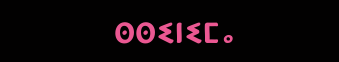ⵙⵙⵉⵏⵉⵎⴰ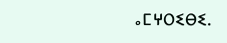ⴰⵎⵖⵔⵉⴱⵉ.